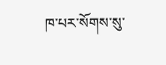ཁ་པར་སོགས་སུ་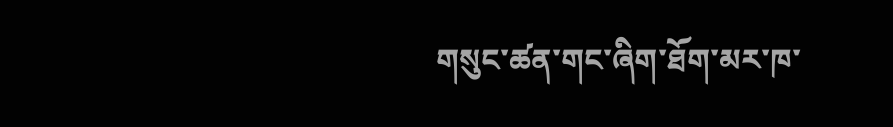གསུང་ཚན་གང་ཞིག་ཐོག་མར་ཁ་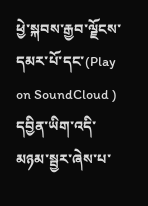ཕྱེ་སྐབས་རྒྱབ་ལྗོངས་དམར་པོ་དང་(Play on SoundCloud ) དབྱིན་ཡིག་འདི་མཉམ་སྦྱར་ཞེས་པ་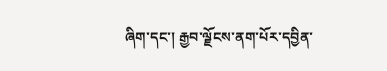ཞིག་དང་། རྒྱབ་ལྗོངས་ནག་པོར་དབྱིན་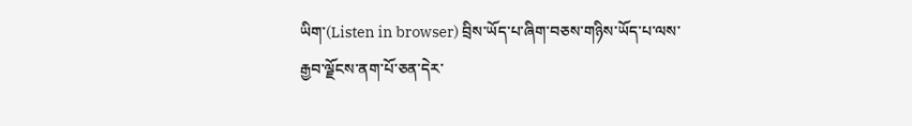ཡིག་(Listen in browser) བྲིས་ཡོད་པ་ཞིག་བཅས་གཉིས་ཡོད་པ་ལས་རྒྱབ་ལྗོངས་ནག་པོ་ཅན་དེར་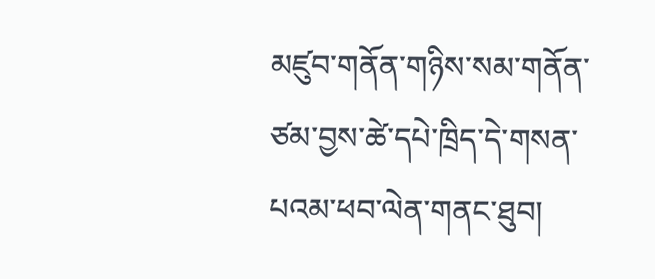མཛུབ་གནོན་གཉིས་སམ་གནོན་ཙམ་བྱས་ཚེ་དཔེ་ཁྲིད་དེ་གསན་པའམ་ཕབ་ལེན་གནང་ཐུབ།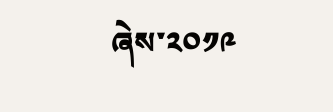ཞེས་༢༠༡༩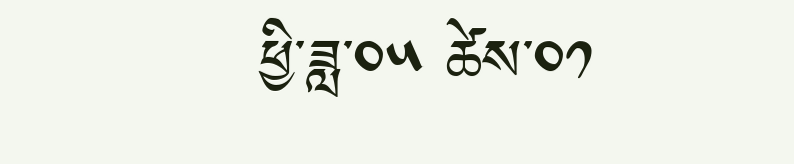ཕྱི་ཟླ་༠༥ ཚེས་༠༡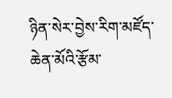ཉིན་སེར་བྱེས་རིག་མཛོད་ཆེན་མོའི་རྩོམ་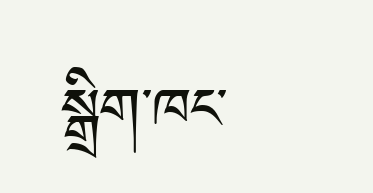སྒྲིག་ཁང་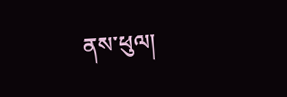ནས་ཕུལ།